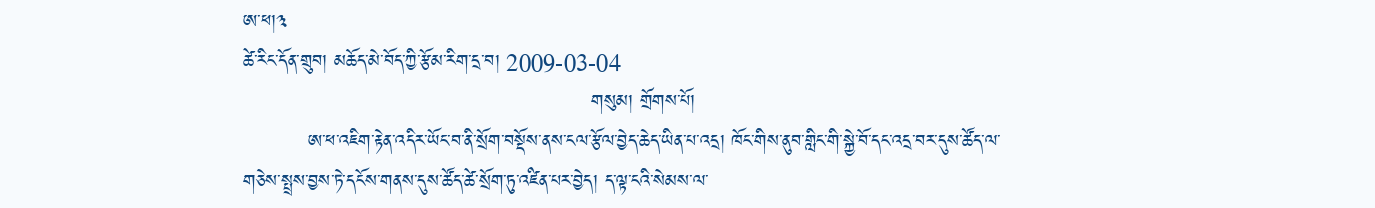ཨ་ཕ།༣
ཚེ་རིང་དོན་གྲུབ། མཆོད་མེ་བོད་ཀྱི་རྩོམ་རིག་དྲ་བ། 2009-03-04
                                                      གསུམ། གྲོགས་པོ།
          ཨ་ཕ་འཇིག་རྟེན་འདིར་ཡོང་བ་ནི་སྲོག་བསྡོས་ནས་ངལ་རྩོལ་བྱེད་ཆེད་ཡིན་པ་འདྲ། ཁོང་གིས་ནུབ་གླིང་གི་སྐྱེ་བོ་དང་འདྲ་བར་དུས་ཚོད་ལ་
གཅེས་སྤྲས་བྱས་ཏེ་དངོས་གནས་དུས་ཚོད་ཚེ་སྲོག་ཏུ་འཛིན་པར་བྱེད། ད་ལྟ་ངའི་སེམས་ལ་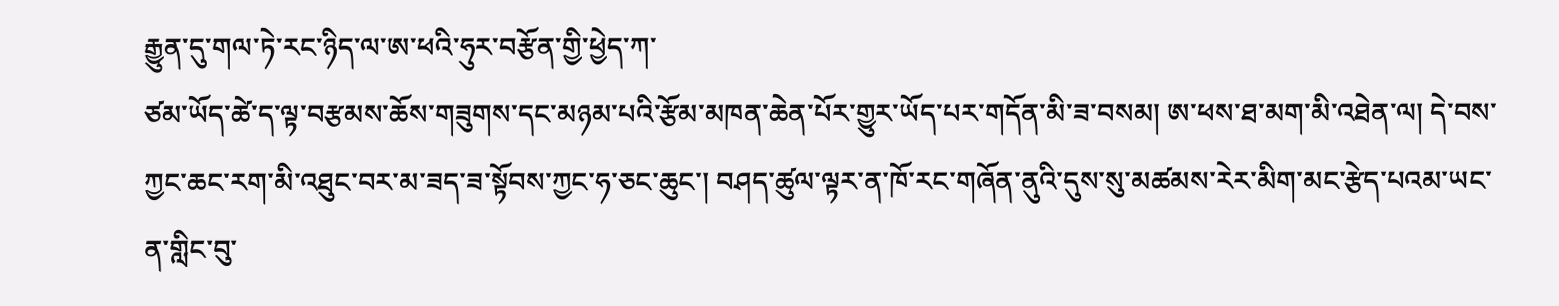རྒྱུན་དུ་གལ་ཏེ་རང་ཉིད་ལ་ཨ་ཕའི་ཧུར་བརྩོན་གྱི་ཕྱེད་ཀ་
ཙམ་ཡོད་ཚེ་ད་ལྟ་བརྩམས་ཆོས་གཟུགས་དང་མཉམ་པའི་རྩོམ་མཁན་ཆེན་པོར་གྱུར་ཡོད་པར་གདོན་མི་ཟ་བསམ། ཨ་ཕས་ཐ་མག་མི་འཐེན་ལ། དེ་བས་
ཀྱང་ཆང་རག་མི་འཐུང་བར་མ་ཟད་ཟ་སྟོབས་ཀྱང་ཧ་ཅང་ཆུང་། བཤད་ཚུལ་ལྟར་ན་ཁོ་རང་གཞོན་ནུའི་དུས་སུ་མཚམས་རེར་མིག་མང་རྩེད་པའམ་ཡང་
ན་གླིང་བུ་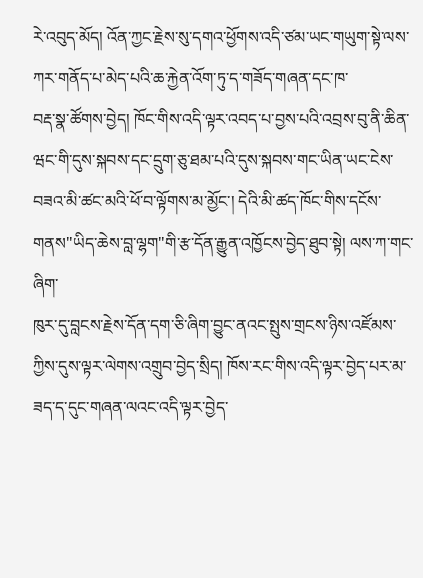རེ་འབུད་མོད། འོན་ཀྱང་རྗེས་སུ་དགའ་ཕྱོགས་འདི་ཙམ་ཡང་གཡུག་སྟེ་ལས་ཀར་གནོད་པ་མེད་པའི་ཆ་རྐྱེན་འོག་ཏུ་ད་གཟོད་གཞན་དང་ཁ་
བརྡ་སྣ་ཚོགས་བྱེད། ཁོང་གིས་འདི་ལྟར་འབད་པ་བྱས་པའི་འབྲས་བུ་ནི་ཆིན་ཝང་གི་དུས་སྐབས་དང་དྲུག་ཅུ་ཐམ་པའི་དུས་སྐབས་གང་ཡིན་ཡང་ངེས་
བཟའ་མི་ཚང་མའི་ཕོ་བ་ལྟོགས་མ་མྱོང་། དེའི་མི་ཚད་ཁོང་གིས་དངོས་གནས"ཡིད་ཆེས་བླ་ལྷག"གི་རྩ་དོན་རྒྱུན་འཁྱོངས་བྱེད་ཐུབ་སྟེ། ལས་ཀ་གང་ཞིག་
ཁུར་དུ་བླངས་རྗེས་དོན་དག་ཅི་ཞིག་བྱུང་ནའང་སྤུས་གྲངས་ཉིས་འཛོམས་ཀྱིས་དུས་ལྟར་ལེགས་འགྲུབ་བྱེད་སྲིད། ཁོས་རང་གིས་འདི་ལྟར་བྱེད་པར་མ་
ཟད་ད་དུང་གཞན་ལའང་འདི་ལྟར་བྱེད་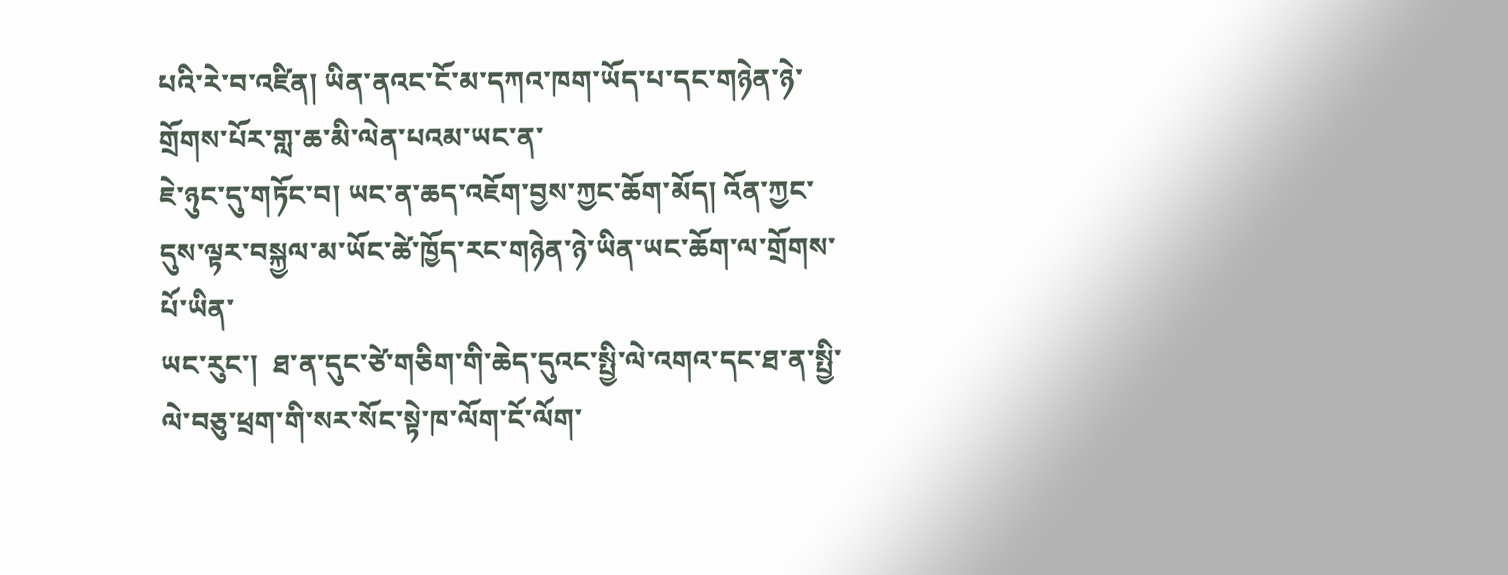པའི་རེ་བ་འཛིན། ཡིན་ནའང་ངོ་མ་དཀའ་ཁག་ཡོད་པ་དང་གཉེན་ཉེ་གྲོགས་པོར་གླ་ཆ་མི་ལེན་པའམ་ཡང་ན་
ཇེ་ཉུང་དུ་གཏོང་བ། ཡང་ན་ཆད་འཇོག་བྱས་ཀྱང་ཆོག་མོད། འོན་ཀྱང་དུས་ལྟར་བསྐྱལ་མ་ཡོང་ཚེ་ཁྱོད་རང་གཉེན་ཉེ་ཡིན་ཡང་ཆོག་ལ་གྲོགས་པོ་ཡིན་
ཡང་རུང་།  ཐ་ན་དུང་ཙེ་གཅིག་གི་ཆེད་དུའང་སྤྱི་ལེ་འགའ་དང་ཐ་ན་སྤྱི་ལེ་བཅུ་ཕྲག་གི་སར་སོང་སྟེ་ཁ་ལོག་ངོ་ལོག་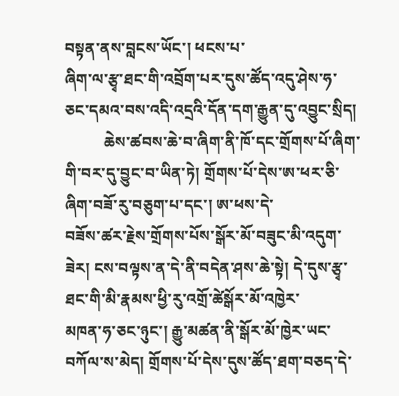བསྟན་ནས་བླངས་ཡོང་། ཕངས་པ་
ཞིག་ལ་རྩྭ་ཐང་གི་འབྲོག་པར་དུས་ཚོད་འདུ་ཤེས་ཧ་ཅང་དམའ་བས་འདི་འདྲའི་དོན་དག་རྒྱུན་དུ་འབྱུང་སྲིད།
          ཆེས་ཚབས་ཆེ་བ་ཞིག་ནི་ཁོ་དང་གྲོགས་པོ་ཞིག་གི་བར་དུ་བྱུང་བ་ཡིན་ཏེ། གྲོགས་པོ་དེས་ཨ་ཕར་ཅི་ཞིག་བཟོ་རུ་བཅུག་པ་དང་། ཨ་ཕས་དེ་
བཟོས་ཚར་རྗེས་གྲོགས་པོས་སྒོར་མོ་བཟུང་མི་འདུག་ཟེར། ངས་བལྟས་ན་དེ་ནི་བདེན་ཤས་ཆེ་སྟེ། དེ་དུས་རྩྭ་ཐང་གི་མི་རྣམས་ཕྱི་རུ་འགྲོ་ཚེསྒོར་མོ་འཁྱེར་
མཁན་ཧ་ཅང་ཉུང་། རྒྱུ་མཚན་ནི་སྒོར་མོ་ཁྱེར་ཡང་བཀོལ་ས་མེད། གྲོགས་པོ་དེས་དུས་ཚོད་ཐག་བཅད་དེ་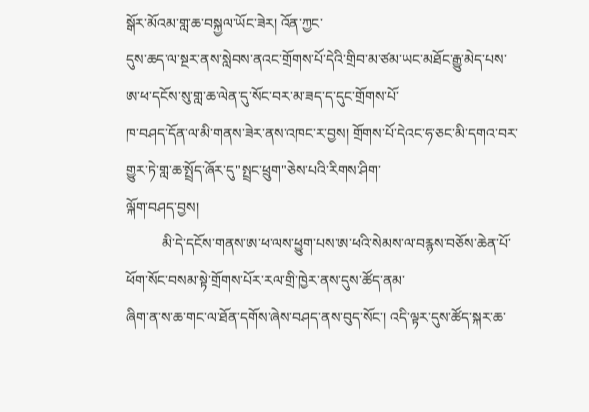སྒོར་མོའམ་གླ་ཆ་བསྐྱལ་ཡོང་ཟེར། འོན་ཀྱང་
དུས་ཆད་ལ་སྔར་ནས་སླེབས་ནའང་གྲོགས་པོ་དེའི་གྲིབ་མ་ཙམ་ཡང་མཐོང་རྒྱུ་མེད་པས་ཨ་ཕ་དངོས་སུ་གླ་ཆ་ལེན་དུ་སོང་བར་མ་ཟད་ད་དུང་གྲོགས་པོ་
ཁ་བཤད་དོན་ལ་མི་གནས་ཟེར་ནས་འཁང་ར་བྱས། གྲོགས་པོ་དེའང་ཧ་ཅང་མི་དགའ་བར་གྱུར་ཏེ་གླ་ཆ་སྤྲོད་ཞོར་དུ"སྤྲང་ཕྲུག"ཅེས་པའི་རིགས་ཤིག་
ལྐོག་བཤད་བྱས།
          མི་དེ་དངོས་གནས་ཨ་ཕ་ལས་ཕྱུག་པས་ཨ་ཕའི་སེམས་ལ་བརྙས་བཅོས་ཆེན་པོ་ཕོག་སོང་བསམ་སྟེ་གྲོགས་པོར་རལ་གྲི་ཁྱེར་ནས་དུས་ཚོད་ནམ་
ཞིག་ན་ས་ཆ་གང་ལ་ཐོན་དགོས་ཞེས་བཤད་ནས་བུད་སོང་། འདི་ལྟར་དུས་ཚོད་སྐར་ཆ་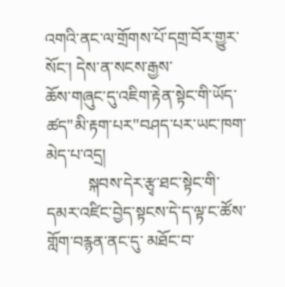འགའི་ནང་ལ་གྲོགས་པོ་དགྲ་བོར་གྱུར་སོང་། དེས་ན་སངས་རྒྱས་
ཆོས་གཞུང་དུ་འཇིག་རྟེན་སྟེང་གི་ཡོད་ཚད"མི་རྟག་པར"བཤད་པར་ཡང་ཁག་མེད་པ་འདྲ།
          སྐབས་དེར་རྩྭ་ཐང་སྟེང་གི་དམར་འཛིང་བྱེད་སྟངས་དེ་ད་ལྟ་ང་ཚོས་གློག་བརྙན་ནང་དུ་ མཐོང་བ་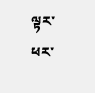ལྟར་ཕར་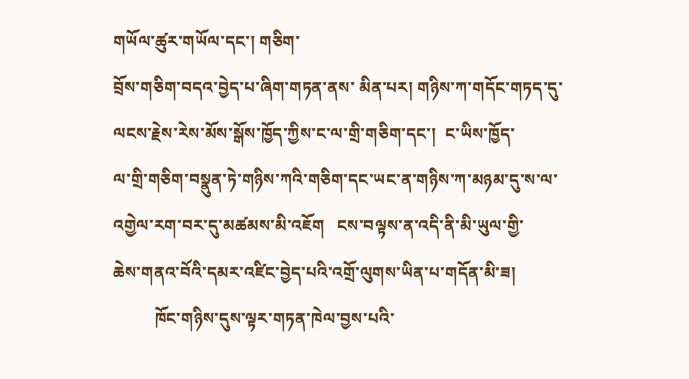གཡོལ་ཚུར་གཡོལ་དང་། གཅིག་
བྲོས་གཅིག་བདའ་བྱེད་པ་ཞིག་གཏན་ནས་ མིན་པར། གཉིས་ཀ་གདོང་གཏད་དུ་ལངས་རྗེས་རེས་མོས་སྒོས་ཁྱོད་ཀྱིས་ང་ལ་གྲི་གཅིག་དང་།  ང་ཡིས་ཁྱོད་
ལ་གྲི་གཅིག་བསྣུན་ཏེ་གཉིས་ཀའི་གཅིག་དང་ཡང་ན་གཉིས་ཀ་མཉམ་དུ་ས་ལ་འགྱེལ་རག་བར་དུ་མཚམས་མི་འཇོག   ངས་བལྟས་ན་འདི་ནི་མི་ཡུལ་གྱི་
ཆེས་གནའ་བོའི་དམར་འཛིང་བྱེད་པའི་འགྲོ་ལུགས་ཡིན་པ་གདོན་མི་ཟ།
          ཁོང་གཉིས་དུས་ལྟར་གཏན་ཁེལ་བྱས་པའི་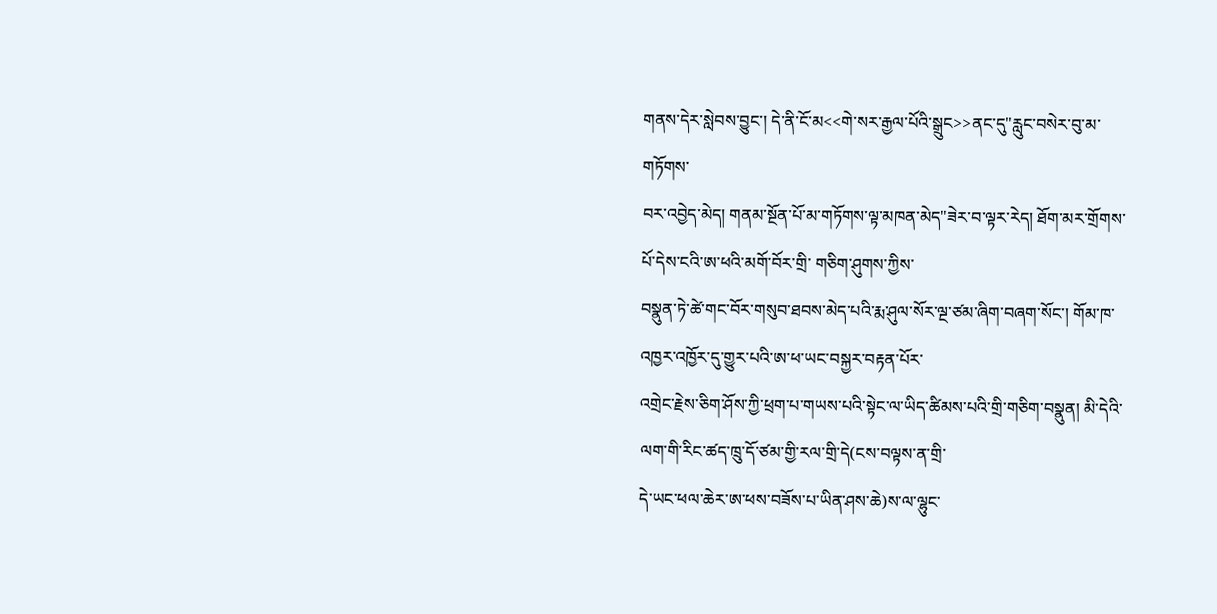གནས་དེར་སླེབས་བྱུང་། དེ་ནི་ངོ་མ<<གེ་སར་རྒྱལ་པོའི་སྒྲུང>>ནང་དུ"རླུང་བསེར་བུ་མ་གཏོགས་
བར་འབྱེད་མེད། གནམ་སྔོན་པོ་མ་གཏོགས་ལྟ་མཁན་མེད"ཟེར་བ་ལྟར་རེད། ཐོག་མར་གྲོགས་པོ་དེས་ངའི་ཨ་ཕའི་མགོ་བོར་གྲི་ གཅིག་ཤུགས་ཀྱིས་
བསྣུན་ཏེ་ཚེ་གང་བོར་གསུབ་ཐབས་མེད་པའི་རྨ་ཤུལ་སོར་ལྔ་ཙམ་ཞིག་བཞག་སོང་། གོམ་ཁ་འཁྱར་འཁྱོར་དུ་གྱུར་པའི་ཨ་ཕ་ཡང་བསྐྱར་བརྟན་པོར་
འགྲེང་རྗེས་ཅིག་ཤོས་ཀྱི་ཕྲག་པ་གཡས་པའི་སྟེང་ལ་ཡིད་ཚིམས་པའི་གྲི་གཅིག་བསྣུན། མི་དེའི་ལག་གི་རིང་ཚད་ཁྲུ་དོ་ཙམ་གྱི་རལ་གྲི་དེ(ངས་བལྟས་ན་གྲི་
དེ་ཡང་ཕལ་ཆེར་ཨ་ཕས་བཟོས་པ་ཡིན་ཤས་ཆེ)ས་ལ་ལྷུང་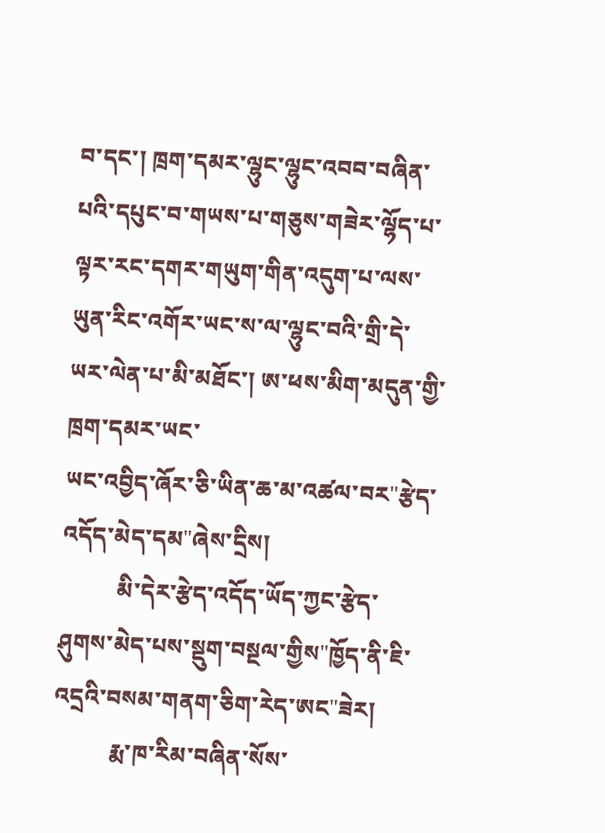བ་དང་། ཁྲག་དམར་ལྷུང་ལྷུང་འབབ་བཞིན་པའི་དཔུང་བ་གཡས་པ་གཅུས་གཟེར་ལྷོད་པ་
ལྟར་རང་དགར་གཡུག་གིན་འདུག་པ་ལས་ཡུན་རིང་འགོར་ཡང་ས་ལ་ལྷུང་བའི་གྲི་དེ་ཡར་ལེན་པ་མི་མཐོང་། ཨ་ཕས་མིག་མདུན་གྱི་ཁྲག་དམར་ཡང་
ཡང་འབྱིད་ཞོར་ཅི་ཡིན་ཆ་མ་འཚལ་བར"རྩེད་འདོད་མེད་དམ"ཞེས་དྲིས།
          མི་དེར་རྩེད་འདོད་ཡོད་ཀྱང་རྩེད་ཤུགས་མེད་པས་སྡུག་བསྔལ་གྱིས"ཁྱོད་ནི་ཇི་འདྲའི་བསམ་གནག་ཅིག་རེད་ཨང"ཟེར།
          རྨ་ཁ་རིམ་བཞིན་སོས་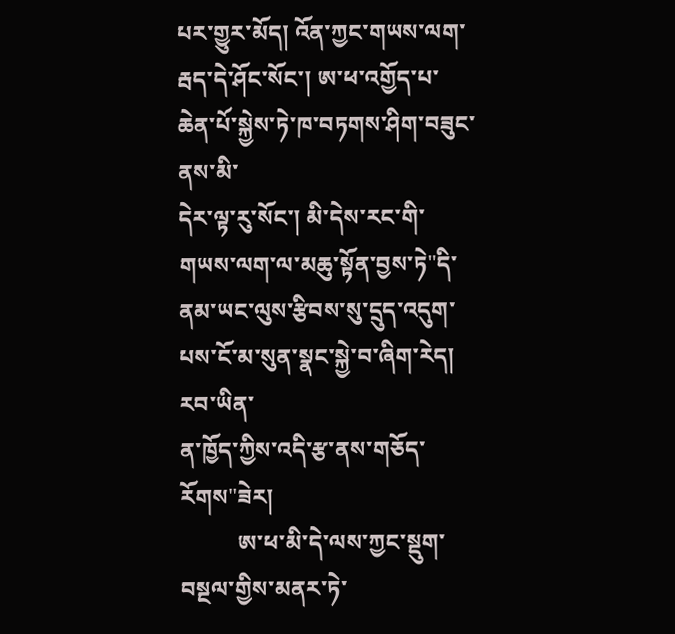པར་གྱུར་མོད། འོན་ཀྱང་གཡས་ལག་རྦད་དེ་ཤོང་སོང་། ཨ་ཕ་འགྱོད་པ་ཆེན་པོ་སྐྱེས་ཏེ་ཁ་བཏགས་ཤིག་བཟུང་ནས་མི་
དེར་ལྟ་རུ་སོང་། མི་དེས་རང་གི་གཡས་ལག་ལ་མཆུ་སྟོན་བྱས་ཏེ"དི་ནམ་ཡང་ལུས་རྩིབས་སུ་དྲུད་འདུག་པས་ངོ་མ་སུན་སྣང་སྐྱེ་བ་ཞིག་རེད། རབ་ཡིན་
ན་ཁྱོད་ཀྱིས་འདི་རྩ་ནས་གཅོད་རོགས"ཟེར།
          ཨ་ཕ་མི་དེ་ལས་ཀྱང་སྡུག་བསྔལ་གྱིས་མནར་ཏེ་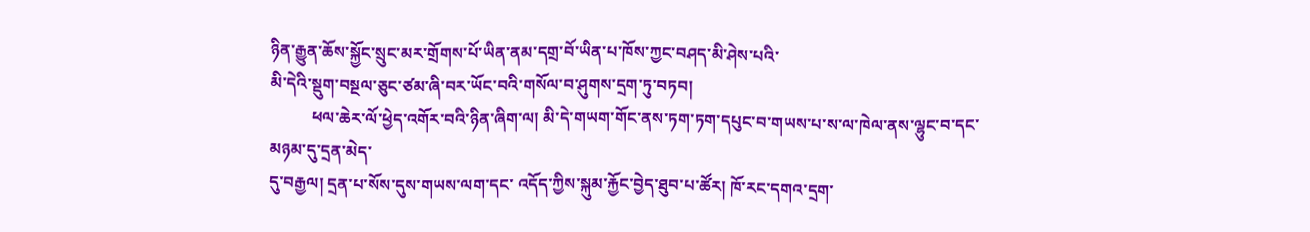ཉིན་རྒྱུན་ཆོས་སྐྱོང་སྲུང་མར་གྲོགས་པོ་ཡིན་ནམ་དགྲ་བོ་ཡིན་པ་ཁོས་ཀྱང་བཤད་མི་ཤེས་པའི་
མི་དེའི་སྡུག་བསྔལ་ཅུང་ཙམ་ཞི་བར་ཡོང་བའི་གསོལ་བ་ཤུགས་དྲག་ཏུ་བཏབ།
          ཕལ་ཆེར་ལོ་ཕྱེད་འགོར་བའི་ཉིན་ཞིག་ལ། མི་དེ་གཡག་གོང་ནས་ཏག་ཏག་དཔུང་བ་གཡས་པ་ས་ལ་ཁེལ་ནས་ལྷུང་བ་དང་མཉམ་དུ་དྲན་མེད་
དུ་བརྒྱལ། དྲན་པ་སོས་དུས་གཡས་ལག་དང་ འདོད་ཀྱིས་སྐུམ་རྐྱོང་བྱེད་ཐུབ་པ་ཚོར། ཁོ་རང་དགའ་དྲག་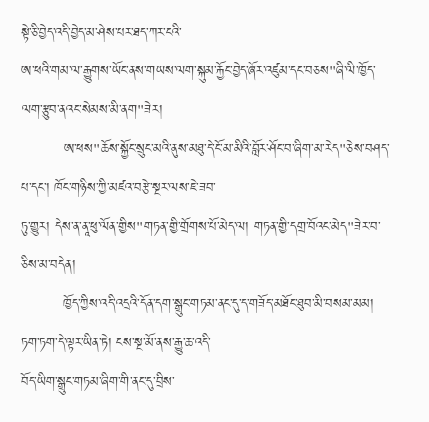སྟེ་ཅི་བྱེད་འདི་བྱེད་མ་ཤེས་པར་ཐད་ཀར་ངའི་
ཨ་ཕའི་གམ་ལ་རྒྱུགས་ཡོང་ནས་གཡས་ལག་སྐུམ་རྐྱོང་བྱེད་ཞོར་འཛུམ་དང་བཅས"ཞི་ལི་ཁྱོད་ལག་རྩུབ་ནའང་སེམས་མི་ནག"ཟེར།
         ཨ་ཕས"ཆོས་སྐྱོང་སྲུང་མའི་ནུས་མཐུ་དེ་ངོ་མ་མིའི་བློར་ཤོང་བ་ཞིག་མ་རེད"ཅེས་བཤད་པ་དང་། ཁོང་གཉིས་ཀྱི་མཛའ་བརྩེ་སྔར་ལས་ཇེ་ཟབ་
ཏུ་གྱུར། དེས་ན་ནཱ་ཕུ་ལོན་གྱིས"གཏན་གྱི་གྲོགས་པོ་མེད་ལ། གཏན་གྱི་དགྲ་བོའང་མེད"ཟེར་བ་ཅིས་མ་བདེན།
         ཁྱོད་ཀྱིས་འདི་འདྲའི་དོན་དག་སྒྲུང་གཏམ་ནང་དུ་ད་གཟོད་མཐོང་ཐུབ་མི་བསམ་མམ། ཏག་ཏག་དེ་ལྟར་ཡིན་ཏེ། ངས་སྔ་མོ་ནས་རྒྱུ་ཆ་འདི་
བོད་ཡིག་སྒྲུང་གཏམ་ཞིག་གི་ནང་དུ་བྲིས་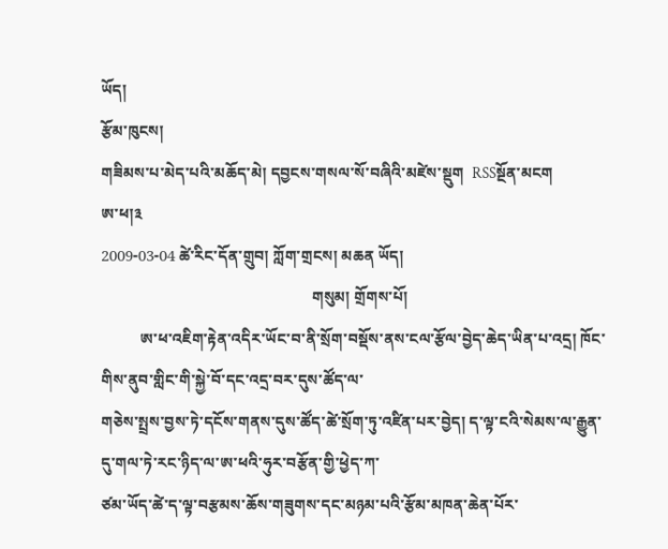ཡོད།
རྩོམ་ཁུངས།
གཟིམས་པ་མེད་པའི་མཆོད་མེ། དབྱངས་གསལ་སོ་བཞིའི་མཛེས་སྡུག  RSSསྔོན་མངག
ཨ་ཕ།༣
2009-03-04 ཚེ་རིང་དོན་གྲུབ། ཀློག་གྲངས། མཆན ཡོད།
                                                      གསུམ། གྲོགས་པོ།
          ཨ་ཕ་འཇིག་རྟེན་འདིར་ཡོང་བ་ནི་སྲོག་བསྡོས་ནས་ངལ་རྩོལ་བྱེད་ཆེད་ཡིན་པ་འདྲ། ཁོང་གིས་ནུབ་གླིང་གི་སྐྱེ་བོ་དང་འདྲ་བར་དུས་ཚོད་ལ་
གཅེས་སྤྲས་བྱས་ཏེ་དངོས་གནས་དུས་ཚོད་ཚེ་སྲོག་ཏུ་འཛིན་པར་བྱེད། ད་ལྟ་ངའི་སེམས་ལ་རྒྱུན་དུ་གལ་ཏེ་རང་ཉིད་ལ་ཨ་ཕའི་ཧུར་བརྩོན་གྱི་ཕྱེད་ཀ་
ཙམ་ཡོད་ཚེ་ད་ལྟ་བརྩམས་ཆོས་གཟུགས་དང་མཉམ་པའི་རྩོམ་མཁན་ཆེན་པོར་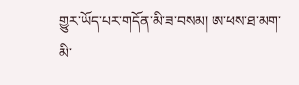གྱུར་ཡོད་པར་གདོན་མི་ཟ་བསམ། ཨ་ཕས་ཐ་མག་མི་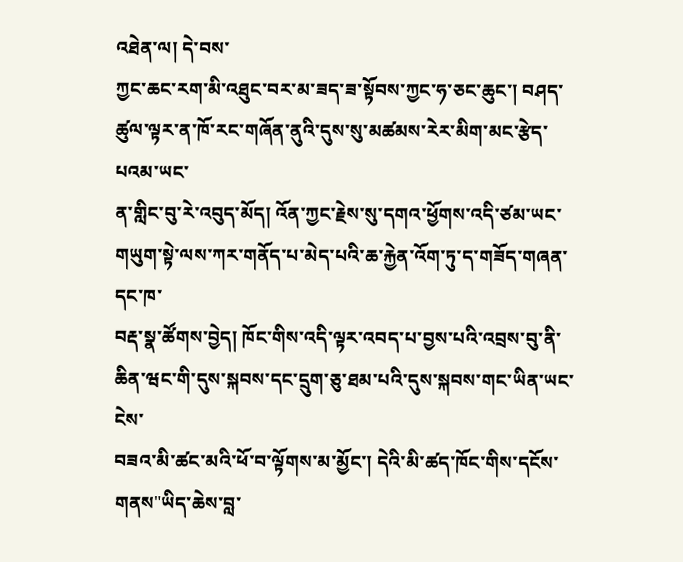འཐེན་ལ། དེ་བས་
ཀྱང་ཆང་རག་མི་འཐུང་བར་མ་ཟད་ཟ་སྟོབས་ཀྱང་ཧ་ཅང་ཆུང་། བཤད་ཚུལ་ལྟར་ན་ཁོ་རང་གཞོན་ནུའི་དུས་སུ་མཚམས་རེར་མིག་མང་རྩེད་པའམ་ཡང་
ན་གླིང་བུ་རེ་འབུད་མོད། འོན་ཀྱང་རྗེས་སུ་དགའ་ཕྱོགས་འདི་ཙམ་ཡང་གཡུག་སྟེ་ལས་ཀར་གནོད་པ་མེད་པའི་ཆ་རྐྱེན་འོག་ཏུ་ད་གཟོད་གཞན་དང་ཁ་
བརྡ་སྣ་ཚོགས་བྱེད། ཁོང་གིས་འདི་ལྟར་འབད་པ་བྱས་པའི་འབྲས་བུ་ནི་ཆིན་ཝང་གི་དུས་སྐབས་དང་དྲུག་ཅུ་ཐམ་པའི་དུས་སྐབས་གང་ཡིན་ཡང་ངེས་
བཟའ་མི་ཚང་མའི་ཕོ་བ་ལྟོགས་མ་མྱོང་། དེའི་མི་ཚད་ཁོང་གིས་དངོས་གནས"ཡིད་ཆེས་བླ་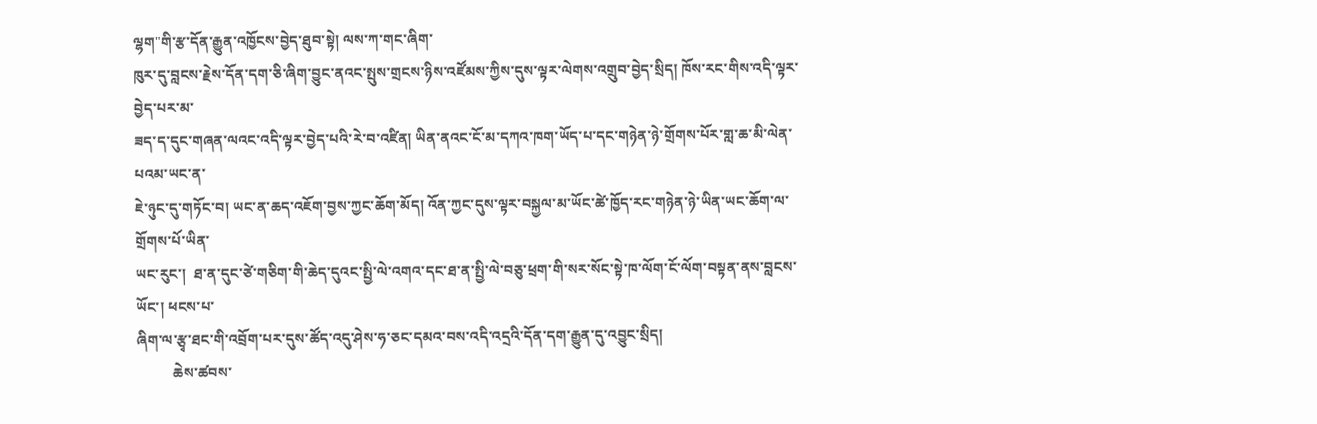ལྷག"གི་རྩ་དོན་རྒྱུན་འཁྱོངས་བྱེད་ཐུབ་སྟེ། ལས་ཀ་གང་ཞིག་
ཁུར་དུ་བླངས་རྗེས་དོན་དག་ཅི་ཞིག་བྱུང་ནའང་སྤུས་གྲངས་ཉིས་འཛོམས་ཀྱིས་དུས་ལྟར་ལེགས་འགྲུབ་བྱེད་སྲིད། ཁོས་རང་གིས་འདི་ལྟར་བྱེད་པར་མ་
ཟད་ད་དུང་གཞན་ལའང་འདི་ལྟར་བྱེད་པའི་རེ་བ་འཛིན། ཡིན་ནའང་ངོ་མ་དཀའ་ཁག་ཡོད་པ་དང་གཉེན་ཉེ་གྲོགས་པོར་གླ་ཆ་མི་ལེན་པའམ་ཡང་ན་
ཇེ་ཉུང་དུ་གཏོང་བ། ཡང་ན་ཆད་འཇོག་བྱས་ཀྱང་ཆོག་མོད། འོན་ཀྱང་དུས་ལྟར་བསྐྱལ་མ་ཡོང་ཚེ་ཁྱོད་རང་གཉེན་ཉེ་ཡིན་ཡང་ཆོག་ལ་གྲོགས་པོ་ཡིན་
ཡང་རུང་།  ཐ་ན་དུང་ཙེ་གཅིག་གི་ཆེད་དུའང་སྤྱི་ལེ་འགའ་དང་ཐ་ན་སྤྱི་ལེ་བཅུ་ཕྲག་གི་སར་སོང་སྟེ་ཁ་ལོག་ངོ་ལོག་བསྟན་ནས་བླངས་ཡོང་། ཕངས་པ་
ཞིག་ལ་རྩྭ་ཐང་གི་འབྲོག་པར་དུས་ཚོད་འདུ་ཤེས་ཧ་ཅང་དམའ་བས་འདི་འདྲའི་དོན་དག་རྒྱུན་དུ་འབྱུང་སྲིད།
          ཆེས་ཚབས་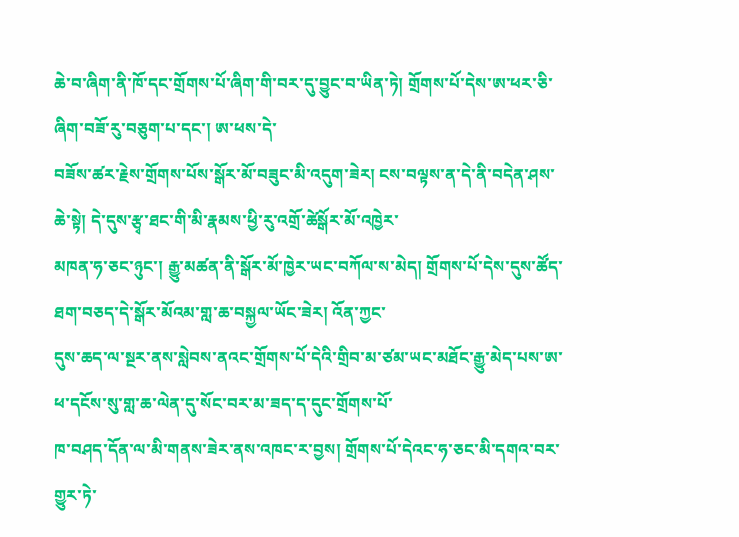ཆེ་བ་ཞིག་ནི་ཁོ་དང་གྲོགས་པོ་ཞིག་གི་བར་དུ་བྱུང་བ་ཡིན་ཏེ། གྲོགས་པོ་དེས་ཨ་ཕར་ཅི་ཞིག་བཟོ་རུ་བཅུག་པ་དང་། ཨ་ཕས་དེ་
བཟོས་ཚར་རྗེས་གྲོགས་པོས་སྒོར་མོ་བཟུང་མི་འདུག་ཟེར། ངས་བལྟས་ན་དེ་ནི་བདེན་ཤས་ཆེ་སྟེ། དེ་དུས་རྩྭ་ཐང་གི་མི་རྣམས་ཕྱི་རུ་འགྲོ་ཚེསྒོར་མོ་འཁྱེར་
མཁན་ཧ་ཅང་ཉུང་། རྒྱུ་མཚན་ནི་སྒོར་མོ་ཁྱེར་ཡང་བཀོལ་ས་མེད། གྲོགས་པོ་དེས་དུས་ཚོད་ཐག་བཅད་དེ་སྒོར་མོའམ་གླ་ཆ་བསྐྱལ་ཡོང་ཟེར། འོན་ཀྱང་
དུས་ཆད་ལ་སྔར་ནས་སླེབས་ནའང་གྲོགས་པོ་དེའི་གྲིབ་མ་ཙམ་ཡང་མཐོང་རྒྱུ་མེད་པས་ཨ་ཕ་དངོས་སུ་གླ་ཆ་ལེན་དུ་སོང་བར་མ་ཟད་ད་དུང་གྲོགས་པོ་
ཁ་བཤད་དོན་ལ་མི་གནས་ཟེར་ནས་འཁང་ར་བྱས། གྲོགས་པོ་དེའང་ཧ་ཅང་མི་དགའ་བར་གྱུར་ཏེ་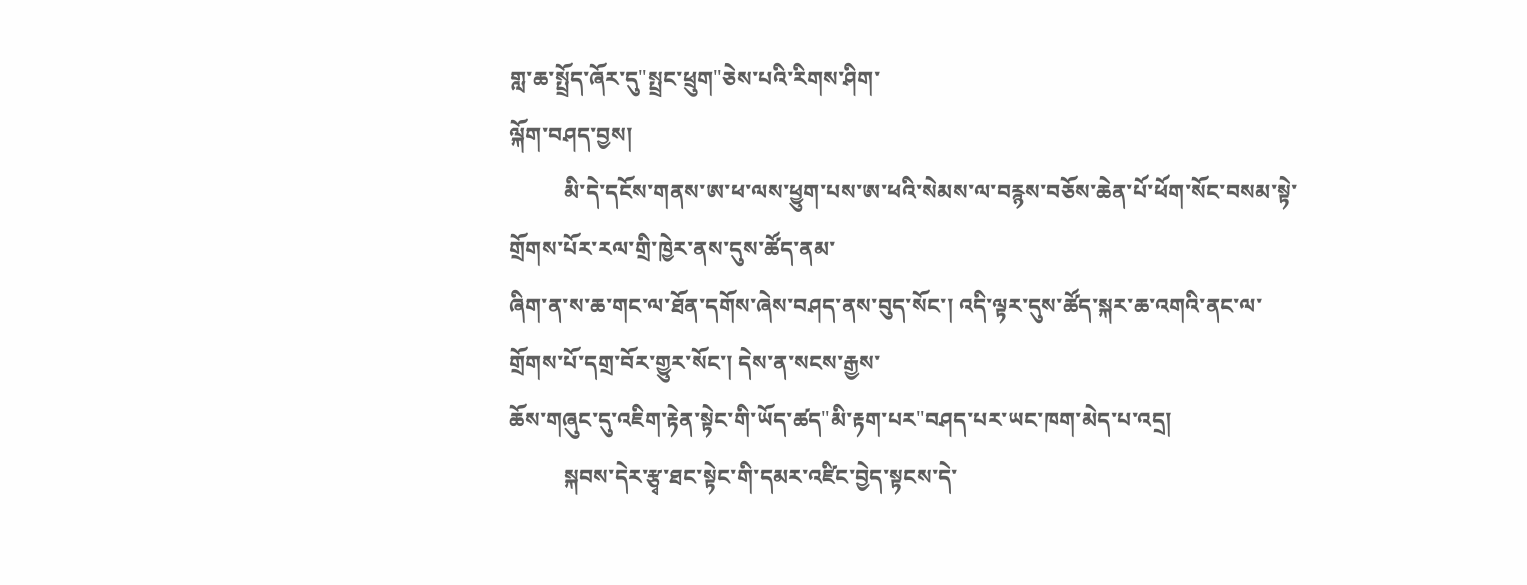གླ་ཆ་སྤྲོད་ཞོར་དུ"སྤྲང་ཕྲུག"ཅེས་པའི་རིགས་ཤིག་
ལྐོག་བཤད་བྱས།
          མི་དེ་དངོས་གནས་ཨ་ཕ་ལས་ཕྱུག་པས་ཨ་ཕའི་སེམས་ལ་བརྙས་བཅོས་ཆེན་པོ་ཕོག་སོང་བསམ་སྟེ་གྲོགས་པོར་རལ་གྲི་ཁྱེར་ནས་དུས་ཚོད་ནམ་
ཞིག་ན་ས་ཆ་གང་ལ་ཐོན་དགོས་ཞེས་བཤད་ནས་བུད་སོང་། འདི་ལྟར་དུས་ཚོད་སྐར་ཆ་འགའི་ནང་ལ་གྲོགས་པོ་དགྲ་བོར་གྱུར་སོང་། དེས་ན་སངས་རྒྱས་
ཆོས་གཞུང་དུ་འཇིག་རྟེན་སྟེང་གི་ཡོད་ཚད"མི་རྟག་པར"བཤད་པར་ཡང་ཁག་མེད་པ་འདྲ།
          སྐབས་དེར་རྩྭ་ཐང་སྟེང་གི་དམར་འཛིང་བྱེད་སྟངས་དེ་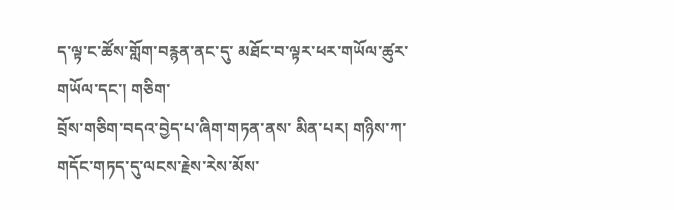ད་ལྟ་ང་ཚོས་གློག་བརྙན་ནང་དུ་ མཐོང་བ་ལྟར་ཕར་གཡོལ་ཚུར་གཡོལ་དང་། གཅིག་
བྲོས་གཅིག་བདའ་བྱེད་པ་ཞིག་གཏན་ནས་ མིན་པར། གཉིས་ཀ་གདོང་གཏད་དུ་ལངས་རྗེས་རེས་མོས་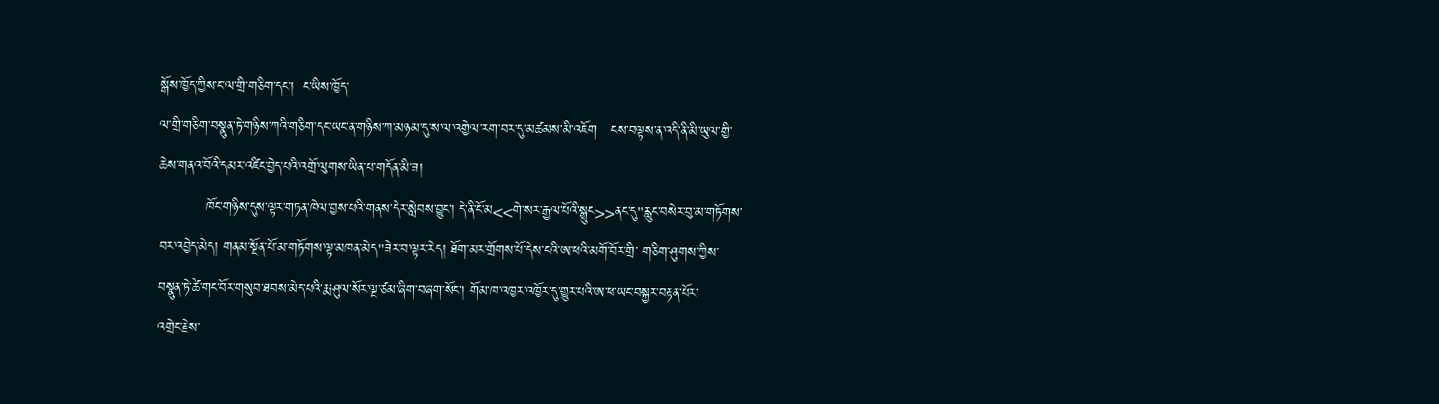སྒོས་ཁྱོད་ཀྱིས་ང་ལ་གྲི་གཅིག་དང་།  ང་ཡིས་ཁྱོད་
ལ་གྲི་གཅིག་བསྣུན་ཏེ་གཉིས་ཀའི་གཅིག་དང་ཡང་ན་གཉིས་ཀ་མཉམ་དུ་ས་ལ་འགྱེལ་རག་བར་དུ་མཚམས་མི་འཇོག   ངས་བལྟས་ན་འདི་ནི་མི་ཡུལ་གྱི་
ཆེས་གནའ་བོའི་དམར་འཛིང་བྱེད་པའི་འགྲོ་ལུགས་ཡིན་པ་གདོན་མི་ཟ།
          ཁོང་གཉིས་དུས་ལྟར་གཏན་ཁེལ་བྱས་པའི་གནས་དེར་སླེབས་བྱུང་། དེ་ནི་ངོ་མ<<གེ་སར་རྒྱལ་པོའི་སྒྲུང>>ནང་དུ"རླུང་བསེར་བུ་མ་གཏོགས་
བར་འབྱེད་མེད། གནམ་སྔོན་པོ་མ་གཏོགས་ལྟ་མཁན་མེད"ཟེར་བ་ལྟར་རེད། ཐོག་མར་གྲོགས་པོ་དེས་ངའི་ཨ་ཕའི་མགོ་བོར་གྲི་ གཅིག་ཤུགས་ཀྱིས་
བསྣུན་ཏེ་ཚེ་གང་བོར་གསུབ་ཐབས་མེད་པའི་རྨ་ཤུལ་སོར་ལྔ་ཙམ་ཞིག་བཞག་སོང་། གོམ་ཁ་འཁྱར་འཁྱོར་དུ་གྱུར་པའི་ཨ་ཕ་ཡང་བསྐྱར་བརྟན་པོར་
འགྲེང་རྗེས་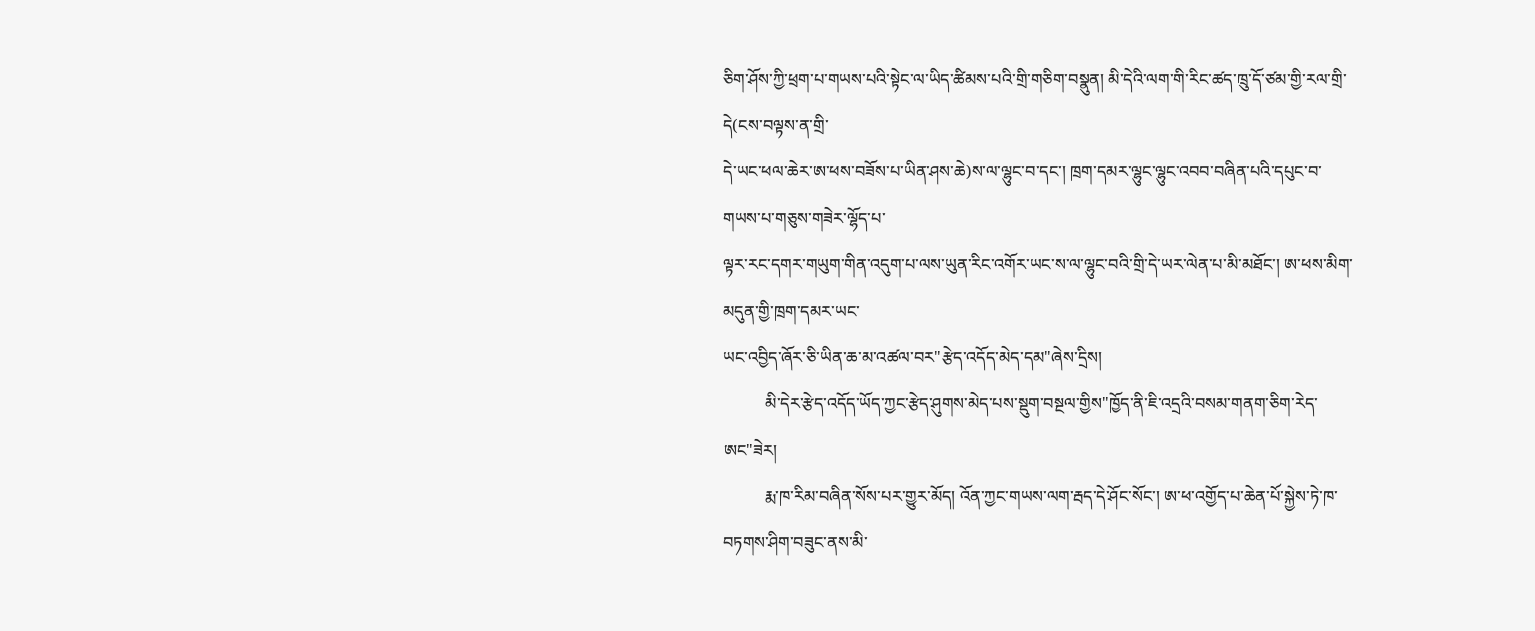ཅིག་ཤོས་ཀྱི་ཕྲག་པ་གཡས་པའི་སྟེང་ལ་ཡིད་ཚིམས་པའི་གྲི་གཅིག་བསྣུན། མི་དེའི་ལག་གི་རིང་ཚད་ཁྲུ་དོ་ཙམ་གྱི་རལ་གྲི་དེ(ངས་བལྟས་ན་གྲི་
དེ་ཡང་ཕལ་ཆེར་ཨ་ཕས་བཟོས་པ་ཡིན་ཤས་ཆེ)ས་ལ་ལྷུང་བ་དང་། ཁྲག་དམར་ལྷུང་ལྷུང་འབབ་བཞིན་པའི་དཔུང་བ་གཡས་པ་གཅུས་གཟེར་ལྷོད་པ་
ལྟར་རང་དགར་གཡུག་གིན་འདུག་པ་ལས་ཡུན་རིང་འགོར་ཡང་ས་ལ་ལྷུང་བའི་གྲི་དེ་ཡར་ལེན་པ་མི་མཐོང་། ཨ་ཕས་མིག་མདུན་གྱི་ཁྲག་དམར་ཡང་
ཡང་འབྱིད་ཞོར་ཅི་ཡིན་ཆ་མ་འཚལ་བར"རྩེད་འདོད་མེད་དམ"ཞེས་དྲིས།
          མི་དེར་རྩེད་འདོད་ཡོད་ཀྱང་རྩེད་ཤུགས་མེད་པས་སྡུག་བསྔལ་གྱིས"ཁྱོད་ནི་ཇི་འདྲའི་བསམ་གནག་ཅིག་རེད་ཨང"ཟེར།
          རྨ་ཁ་རིམ་བཞིན་སོས་པར་གྱུར་མོད། འོན་ཀྱང་གཡས་ལག་རྦད་དེ་ཤོང་སོང་། ཨ་ཕ་འགྱོད་པ་ཆེན་པོ་སྐྱེས་ཏེ་ཁ་བཏགས་ཤིག་བཟུང་ནས་མི་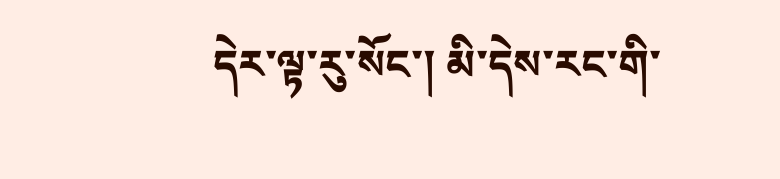དེར་ལྟ་རུ་སོང་། མི་དེས་རང་གི་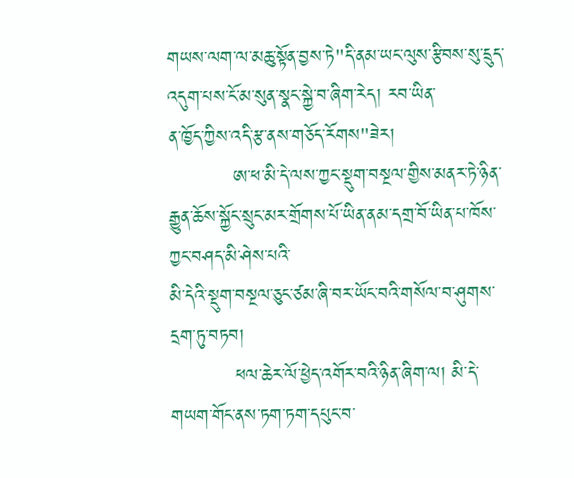གཡས་ལག་ལ་མཆུ་སྟོན་བྱས་ཏེ"དི་ནམ་ཡང་ལུས་རྩིབས་སུ་དྲུད་འདུག་པས་ངོ་མ་སུན་སྣང་སྐྱེ་བ་ཞིག་རེད། རབ་ཡིན་
ན་ཁྱོད་ཀྱིས་འདི་རྩ་ནས་གཅོད་རོགས"ཟེར།
          ཨ་ཕ་མི་དེ་ལས་ཀྱང་སྡུག་བསྔལ་གྱིས་མནར་ཏེ་ཉིན་རྒྱུན་ཆོས་སྐྱོང་སྲུང་མར་གྲོགས་པོ་ཡིན་ནམ་དགྲ་བོ་ཡིན་པ་ཁོས་ཀྱང་བཤད་མི་ཤེས་པའི་
མི་དེའི་སྡུག་བསྔལ་ཅུང་ཙམ་ཞི་བར་ཡོང་བའི་གསོལ་བ་ཤུགས་དྲག་ཏུ་བཏབ།
          ཕལ་ཆེར་ལོ་ཕྱེད་འགོར་བའི་ཉིན་ཞིག་ལ། མི་དེ་གཡག་གོང་ནས་ཏག་ཏག་དཔུང་བ་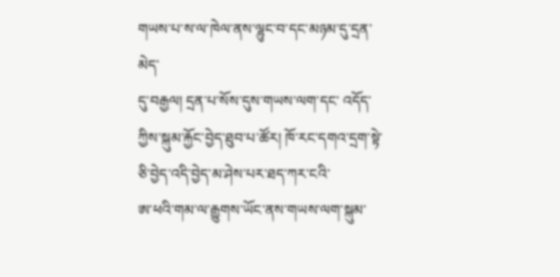གཡས་པ་ས་ལ་ཁེལ་ནས་ལྷུང་བ་དང་མཉམ་དུ་དྲན་མེད་
དུ་བརྒྱལ། དྲན་པ་སོས་དུས་གཡས་ལག་དང་ འདོད་ཀྱིས་སྐུམ་རྐྱོང་བྱེད་ཐུབ་པ་ཚོར། ཁོ་རང་དགའ་དྲག་སྟེ་ཅི་བྱེད་འདི་བྱེད་མ་ཤེས་པར་ཐད་ཀར་ངའི་
ཨ་ཕའི་གམ་ལ་རྒྱུགས་ཡོང་ནས་གཡས་ལག་སྐུམ་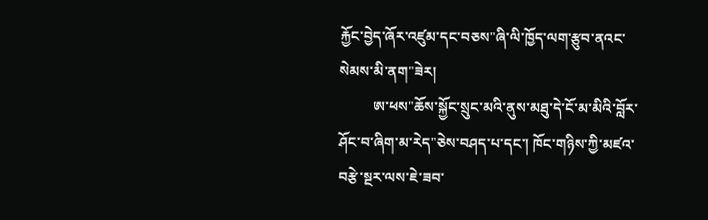རྐྱོང་བྱེད་ཞོར་འཛུམ་དང་བཅས"ཞི་ལི་ཁྱོད་ལག་རྩུབ་ནའང་སེམས་མི་ནག"ཟེར།
         ཨ་ཕས"ཆོས་སྐྱོང་སྲུང་མའི་ནུས་མཐུ་དེ་ངོ་མ་མིའི་བློར་ཤོང་བ་ཞིག་མ་རེད"ཅེས་བཤད་པ་དང་། ཁོང་གཉིས་ཀྱི་མཛའ་བརྩེ་སྔར་ལས་ཇེ་ཟབ་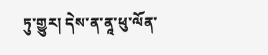ཏུ་གྱུར། དེས་ན་ནཱ་ཕུ་ལོན་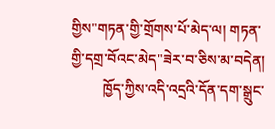གྱིས"གཏན་གྱི་གྲོགས་པོ་མེད་ལ། གཏན་གྱི་དགྲ་བོའང་མེད"ཟེར་བ་ཅིས་མ་བདེན།
         ཁྱོད་ཀྱིས་འདི་འདྲའི་དོན་དག་སྒྲུང་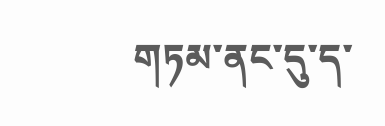གཏམ་ནང་དུ་ད་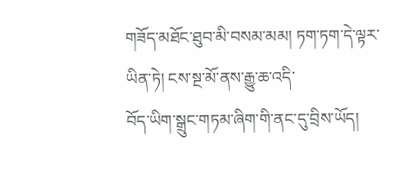གཟོད་མཐོང་ཐུབ་མི་བསམ་མམ། ཏག་ཏག་དེ་ལྟར་ཡིན་ཏེ། ངས་སྔ་མོ་ནས་རྒྱུ་ཆ་འདི་
བོད་ཡིག་སྒྲུང་གཏམ་ཞིག་གི་ནང་དུ་བྲིས་ཡོད།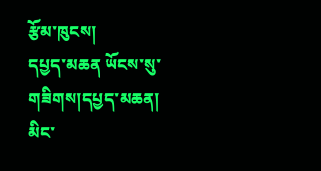རྩོམ་ཁུངས།
དཔྱད་མཆན ཡོངས་སུ་གཟིགས།དཔྱད་མཆན།
མིང་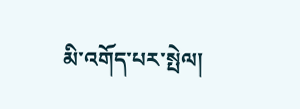མི་འགོད་པར་སྤེལ།